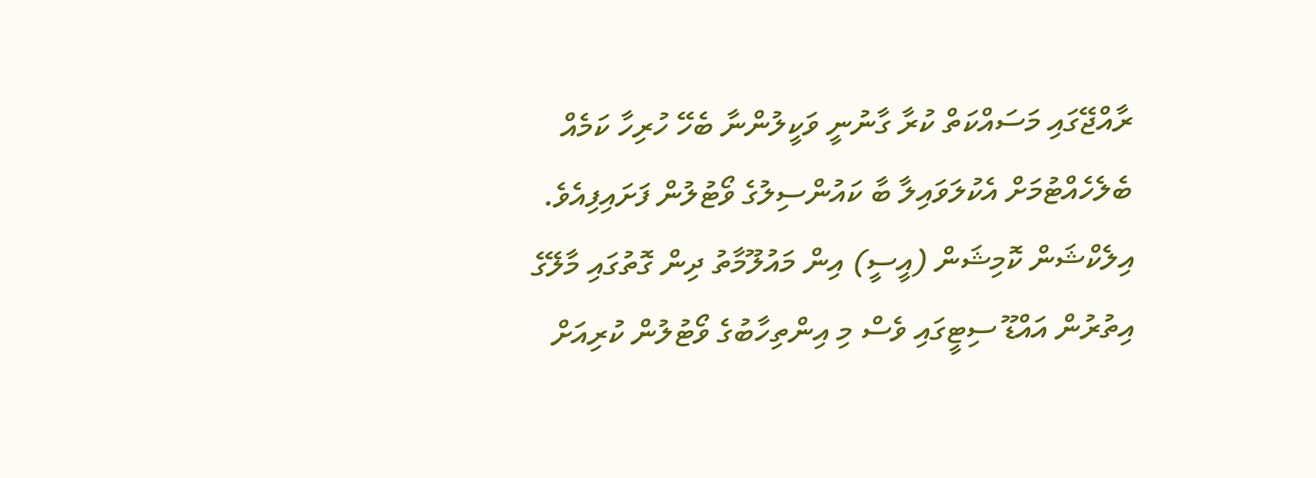ރާއްޖޭގައި މަސައްކަތް ކުރާ ގާނުނީ ވަކީލުންނާ ބެހޭ ހުރިހާ ކަމެއް ބެލެހެއްޓުމަށް އެކުލަވައިލާ ބާ ކައުންސިލުގެ ވޯޓުލުން ފަށައިފިއެވެ.
އިލެކްޝަން ކޮމިޝަން (އީސީ) އިން މައުލޫމާތު ދިން ގޮތުގައި މާލޭގެ އިތުރުން އައްޑޫ ސިޓީގައި ވެސް މި އިންތިހާބުގެ ވޯޓުލުން ކުރިއަށް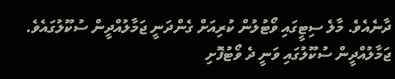ދާނެއެވެ. މާލެ ސިޓީގައި ވޯޓުލުން ކުރިއަށް ގެންދަނީ ޖަމާލުއްދީން ސުކޫލުގައެވެ. ޖަމާލުއްދީން ސުކޫލުގައި ވަނީ ދެ ވޯޓުފޮށި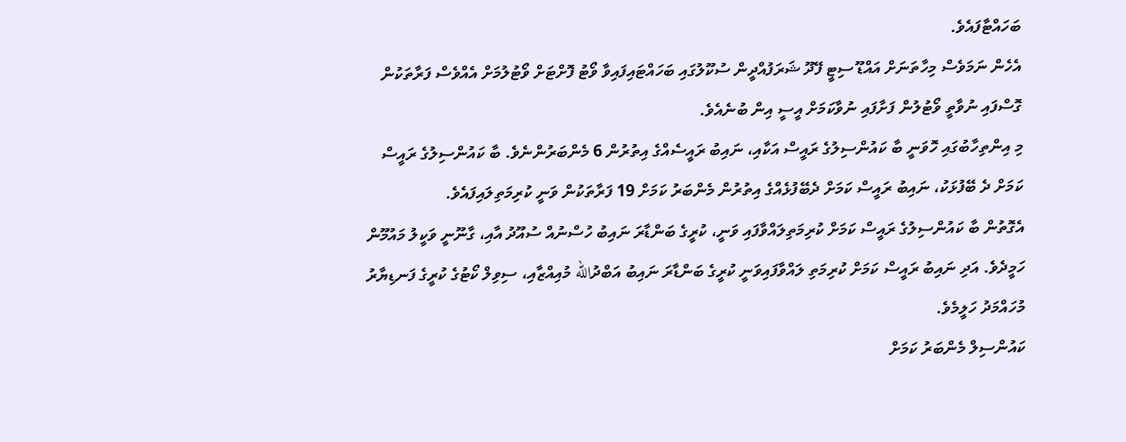ބަހައްޓާފައެވެ.
އެހެން ނަމަވެސް މިހާތަނަށް އައްޑޫ ސިޓީ ފޭދޫ ޝަރަފުއްދީން ސުކޫލުގައި ބަހައްޓައިފައިވާ ވޯޓު ފޮށްޓަށް ވޯޓުލުމަށް އެއްވެސް ފަރާތަކުން ގޮސްފައި ނުވާތީ ވޯޓުލުން ފަށާފައި ނުވާކަމަށް އީސީ އިން ބުނެއެވެ.
މި އިންތިހާބުގައި ހޮވަނީ ބާ ކައުންސިލުގެ ރައީސް އަކާއި، ނައިބު ރައީސެއްގެ އިތުރުން 6 މެންބަރުންނެވެ. ބާ ކައުންސިލުގެ ރައީސް ކަމަށް ދެ ބޭފުޅަކު، ނައިބު ރައީސް ކަމަށް ދެބޭފުޅެއްގެ އިތުރުން މެންބަރު ކަމަށް 19 ފަރާތަކުން ވަނީ ކުރިމަތިލައިފައެވެ.
އެގޮތުން ބާ ކައުންސިލުގެ ރައީސް ކަމަށް ކުރިމަތިލައްވާފައި ވަނީ، ކުރީގެ ބަންޑާރަ ނައިބު ހުސްނުއް ސުއޫދު އާއި، ގާނޫނީ ވަކީލު މައުމޫން ހަމީދެވެ. އަދި ނައިބު ރައީސް ކަމަށް ކުރިމަތި ލައްވާފައިވަނީ ކުރީގެ ބަންޑާރަ ނައިބު އަބްދުالله މުއިއްޒާއި، ސިވިލް ކޯޓުގެ ކުރީގެ ފަނޑިޔާރު މުހައްމަދު ހަލީމެވެ.
ކައުންސިލް މެންބަރު ކަމަށް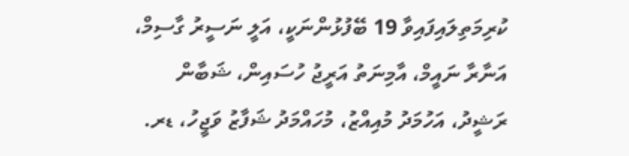ކުރިމަތިލައިފައިވާ 19 ބޭފުޅުންނަކީ، އަލީ ނަސީރު ގާސިމް، އަނާރާ ނައީމް، އާމިނަތު އަރީޖު ހުސައިން، ޝަބާން ރަޝީދު، އަހުމަދު މުއިއްޒު، މުހައްމަދު ޝަފާޒު ވަޖީހު، ޑރ.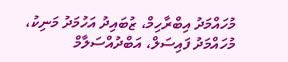މުހައްމަދު އިބްރާހިމް، ޒުބައިދު އަހުމަދު މަނިކު، މުހައްމަދު ފައިސަލް، އަބްދުއްސަލާމް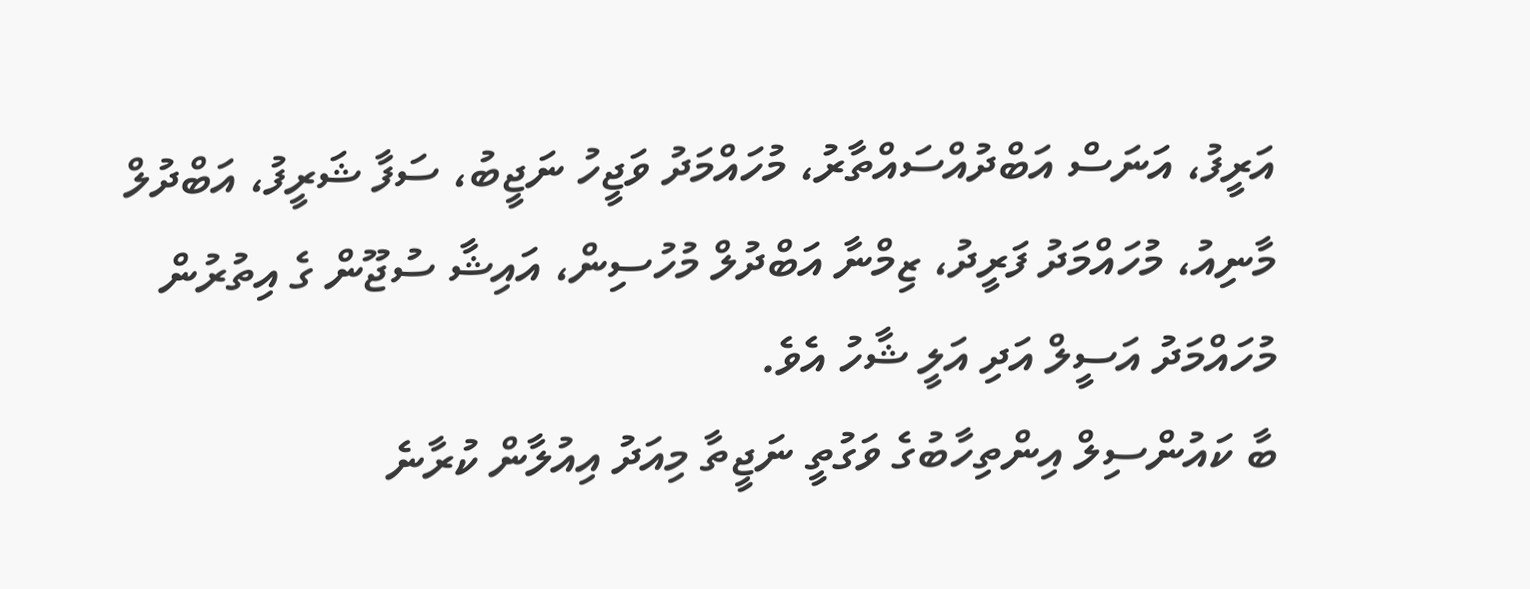އަރީފު، އަނަސް އަބްދުއްސައްތާރު، މުހައްމަދު ވަޖީހު ނަޖީބު، ސަފާ ޝަރީފު، އަބްދުލް މާނިއު، މުހައްމަދު ފަރީދު، ޒިމްނާ އަބްދުލް މުހުސިން، އައިޝާ ސުޖޫން ގެ އިތުރުން މުހައްމަދު އަސީލް އަދި އަލީ ޝާހު އެވެ.
ބާ ކައުންސިލް އިންތިހާބުގެ ވަގުތީ ނަޖީތާ މިއަދު އިއުލާން ކުރާނެ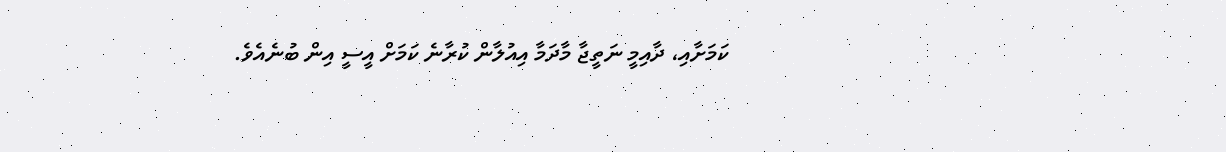ކަމަށާއި، ދާއިމީ ނަތީޖާ މާދަމާ އިއުލާން ކުރާނެ ކަމަށް އީސީ އިން ބުނެއެވެ.